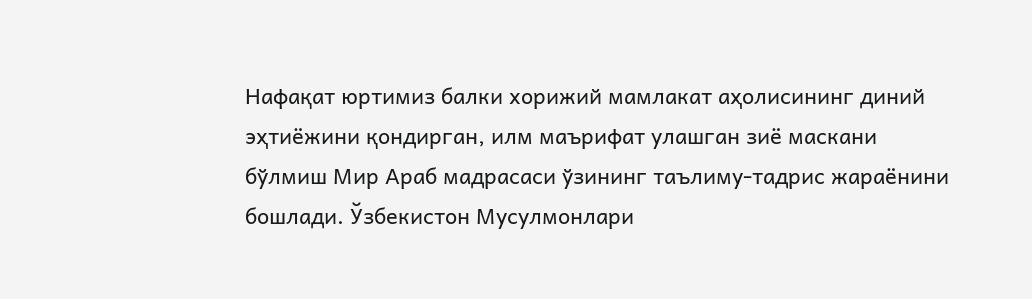Нафақат юртимиз балки хорижий мамлакат аҳолисининг диний эҳтиёжини қондирган, илм маърифат улашган зиё маскани бўлмиш Мир Араб мадрасаси ўзининг таълиму-тадрис жараёнини бошлади. Ўзбекистон Мусулмонлари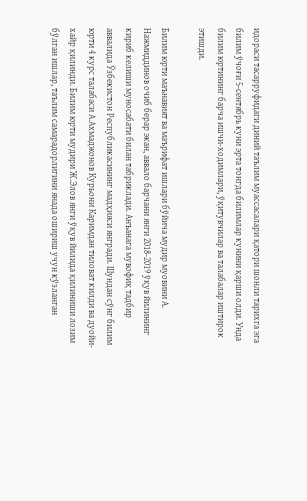идораси тасарруфидаги диний таълим муассасалари қатори шонли тарихга эга билим ўчоғи 5-сентябрь куни эрта тонгда билимлар кунини қарши олди. Унда билим юртининг барча ишчи-ходимлари, ўқитувчилар ва талабалар иштирок этишди.

Билим юрти маънавият ва маърифат ишлари бўйича мудир муовини А. Нажмиддинов очиб берар экан, аввало барчани янги 2018-2019 ўқув йилининг кириб келиши муносабати билан табриклади. Анъанага мувофиқ тадбир аввалида Ўзбекистон Республикасининг мадҳияси янгради. Шундан сўнг билим юрти 4 курс талабаси А.Ахмаджонов Курьони Каримдан тиловат килди ва дуойи-хайр қилинди. Билим юрти мудири Ж.Элов янги ўқув йилида қилиниши лозим бўлган ишлар, таълим самарадорлигини янада ошириш учун кўзланган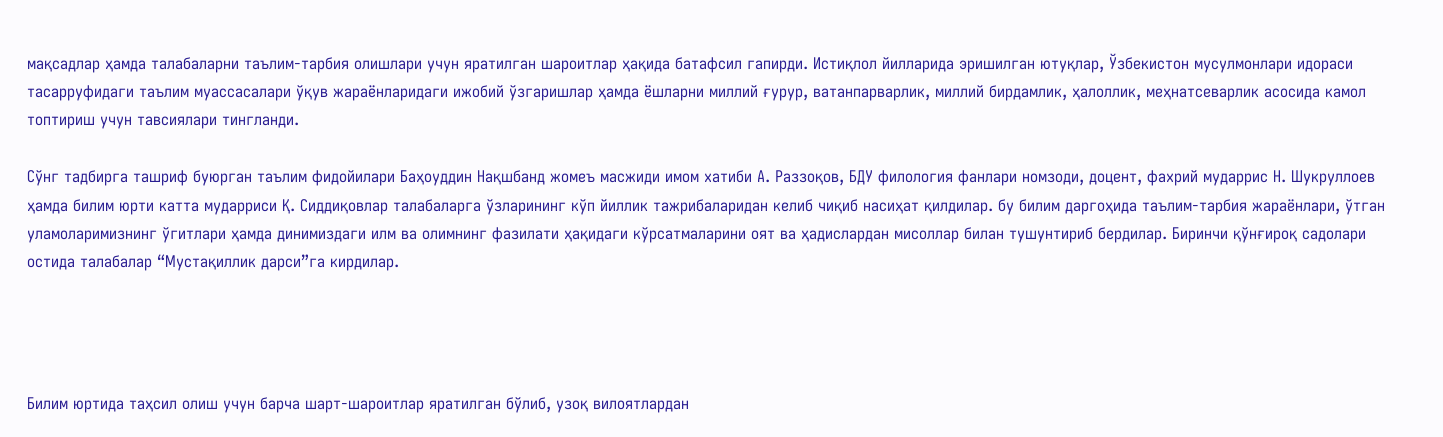мақсадлар ҳамда талабаларни таълим-тарбия олишлари учун яратилган шароитлар ҳақида батафсил гапирди. Истиқлол йилларида эришилган ютуқлар, Ўзбекистон мусулмонлари идораси тасарруфидаги таълим муассасалари ўқув жараёнларидаги ижобий ўзгаришлар ҳамда ёшларни миллий ғурур, ватанпарварлик, миллий бирдамлик, ҳалоллик, меҳнатсеварлик асосида камол топтириш учун тавсиялари тингланди.

Сўнг тадбирга ташриф буюрган таълим фидойилари Баҳоуддин Нақшбанд жомеъ масжиди имом хатиби А. Раззоқов, БДУ филология фанлари номзоди, доцент, фахрий мударрис Н. Шукруллоев ҳамда билим юрти катта мударриси Қ. Сиддиқовлар талабаларга ўзларининг кўп йиллик тажрибаларидан келиб чиқиб насиҳат қилдилар. бу билим даргоҳида таълим-тарбия жараёнлари, ўтган уламоларимизнинг ўгитлари ҳамда динимиздаги илм ва олимнинг фазилати ҳақидаги кўрсатмаларини оят ва ҳадислардан мисоллар билан тушунтириб бердилар. Биринчи қўнғироқ садолари остида талабалар “Мустақиллик дарси”га кирдилар.




Билим юртида таҳсил олиш учун барча шарт-шароитлар яратилган бўлиб, узоқ вилоятлардан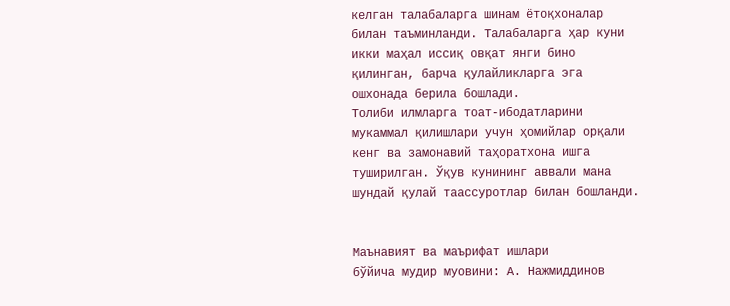келган талабаларга шинам ётоқхоналар билан таъминланди. Талабаларга ҳар куни икки маҳал иссиқ овқат янги бино қилинган, барча қулайликларга эга ошхонада берила бошлади.
Толиби илмларга тоат-ибодатларини мукаммал қилишлари учун ҳомийлар орқали кенг ва замонавий таҳоратхона ишга туширилган. Ўқув кунининг аввали мана шундай қулай таассуротлар билан бошланди.


Маънавият ва маърифат ишлари
бўйича мудир муовини: А. Нажмиддинов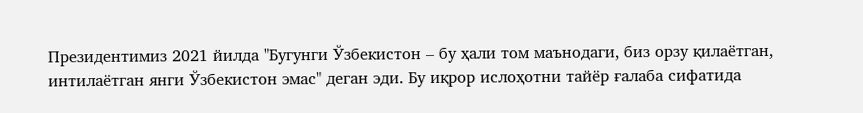Президентимиз 2021 йилда "Бугунги Ўзбекистон – бу ҳали том маънодаги, биз орзу қилаётган, интилаётган янги Ўзбекистон эмас" деган эди. Бу иқрор ислоҳотни тайёр ғалаба сифатида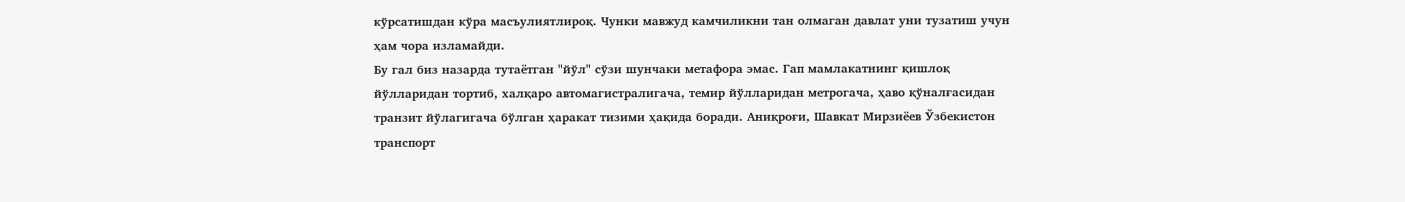кўрсатишдан кўра масъулиятлироқ. Чунки мавжуд камчиликни тан олмаган давлат уни тузатиш учун ҳам чора изламайди.
Бу гал биз назарда тутаётган "йўл" сўзи шунчаки метафора эмас. Гап мамлакатнинг қишлоқ йўлларидан тортиб, халқаро автомагистралигача, темир йўлларидан метрогача, ҳаво қўналғасидан транзит йўлагигача бўлган ҳаракат тизими ҳақида боради. Аниқроғи, Шавкат Мирзиёев Ўзбекистон транспорт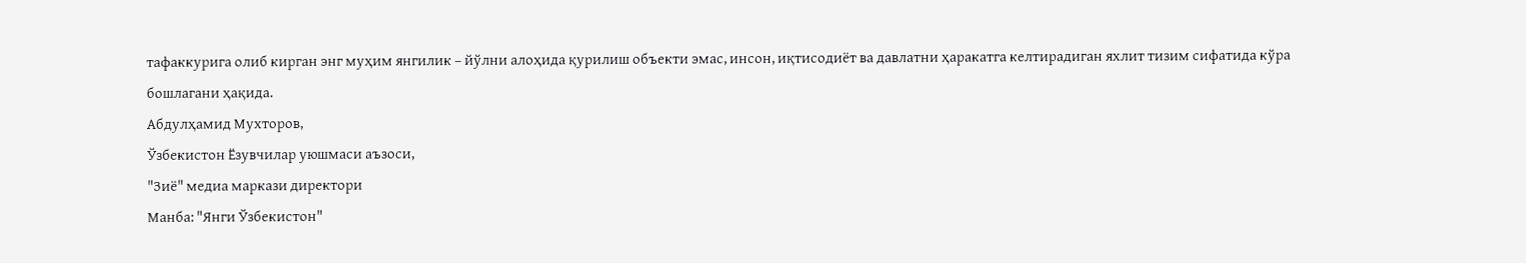тафаккурига олиб кирган энг муҳим янгилик – йўлни алоҳида қурилиш объекти эмас, инсон, иқтисодиёт ва давлатни ҳаракатга келтирадиган яхлит тизим сифатида кўра бошлагани ҳақида.
Абдулҳамид Мухторов,
Ўзбекистон Ёзувчилар уюшмаси аъзоси,
"Зиё" медиа маркази директори
Манба: "Янги Ўзбекистон"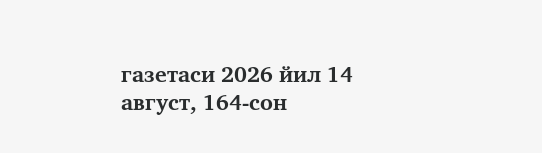газетаси 2026 йил 14 август, 164-сон